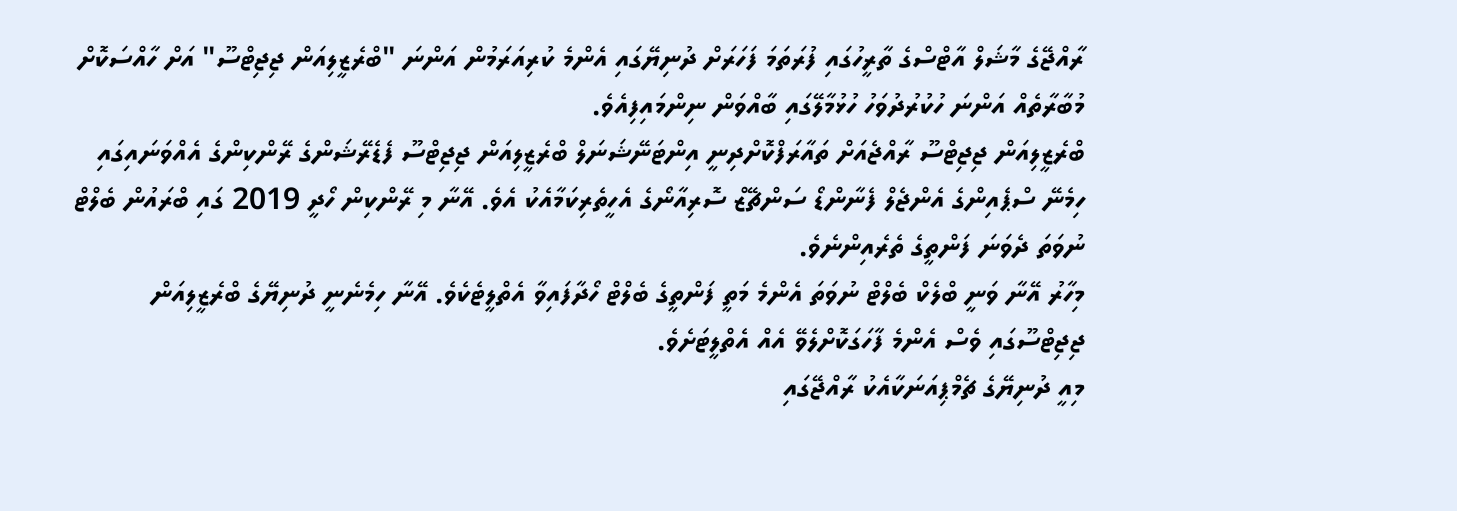ރާއްޖޭގެ މާޝަލް އާޓްސްގެ ތާރީހުގައި ފުރަތަމަ ފަހަރަށް ދުނިޔޭގައި އެންމެ ކުރިއަރަމުން އަންނަ "ބްރެޒީލިއަން ޖިޖިޓްސޫ" އަށް ހާއްސަކޮށް މުބާރާތެއް އަންނަ ހުކުރުދުވަހު ހުޅުމާލޭގައި ބާއްވަން ނިންމައިފިއެވެ.
ބްރެޒީލިއަން ޖިޖިޓްސޫ ރާއްޖެއަށް ތައާރަފްކޮށްދިނީ އިންޓަނޭޝަނަލް ބްރެޒީލިއަން ޖިޖިޓްސޫ ފެޑެރޭޝަންގެ ރޭންކިންގެ އެއްވަނައިގައި ހިމެނޭ ސްޕެއިންގެ އެންޖެލް ފެނާންޑޯ ސަންޗޭޒް ސޮރިއާނޯގެ އެހީތެރިކަމާއެކު އެވެ. އޭނާ މި ރޭންކިން ހޯދީ 2019 ގައި ބްރައުން ބެލްޓް ނުވަތަ ދެވަނަ ފަންތީގެ ތެރެއިންނެވެ.
މިހާރު އޭނާ ވަނީ ބްލެކް ބެލްޓް ނުވަތަ އެންމެ މަތީ ފަންތީގެ ބެލްޓް ހޯދާފައިވާ އެތްލީޓެކެވެ. އޭނާ ހިމެނެނީ ދުނިޔޭގެ ބްރެޒީލިއަން ޖިޖިޓްސޫގައި ވެސް އެންމެ ފާހަގަކޮށްލެވޭ އެއް އެތްލީޓަށެވެ.
މިއީ ދުނިޔޭގެ ޗެމްޕިއަނަކާއެކު ރާއްޖޭގައި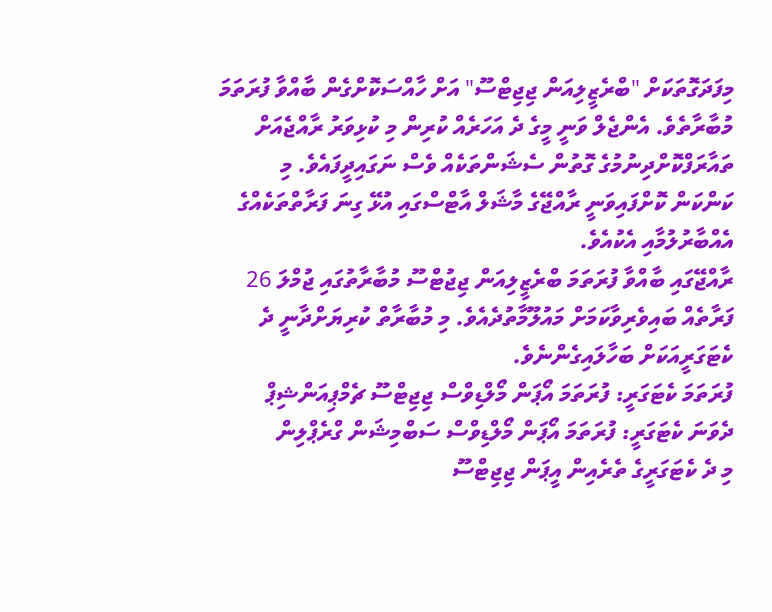މިފަދަގޮތަކަށް "ބްރެޒީލިއަން ޖިޖިޓްސޫ" އަށް ހާއްސަކޮށްގެން ބާއްވާ ފުރަތަމަ މުބާރާތެވެ. އެންޖެލް ވަނީ މީގެ ދެ އަހަރެއް ކުރިން މި ކުޅިވަރު ރާއްޖެއަށް ތައާރަފްކޮށްދިނުމުގެ ގޮތުން ސެޝަންތަކެއް ވެސް ނަގައިދީފައެވެ. މި ކަންކަން ކޮށްފައިވަނީ ރާއްޖޭގެ މާޝަލް އާޓްސްގައި އުޅޭ ގިނަ ފަރާތްތަކެއްގެ އެއްބާރުލުމާއި އެކުއެވެ.
ރާއްޖޭގައި ބާއްވާ ފުރަތަމަ ބްރެޒީލިއަން ޖިޖުޓްސޫ މުބާރާތުގައި ޖުމްލަ 26 ފަރާތެއް ބައިވެރިވާކަމަށް މައުލޫމާތުދެއެވެ. މި މުބާރާތް ކުރިޔަށްދާނީ ދެ ކެޓަގަރީއަކަށް ބަހާލައިގެންނެވެ.
ފުރަތަމަ ކެޓަގަރީ: ފުރަތަމަ އޯޕަން މޯލްޑިވްސް ޖިޖިޓްސޫ ޗެމްޕިއަންޝިޕް
ދެވަނަ ކެޓަގަރީ: ފުރަތަމަ އޯޕަން މޯލްޑިވްސް ސަބްމިޝަން ގްރެޕްލިން
މި ދެ ކެޓަގަރީގެ ތެރެއިން އީޕަން ޖިޖިޓްސޫ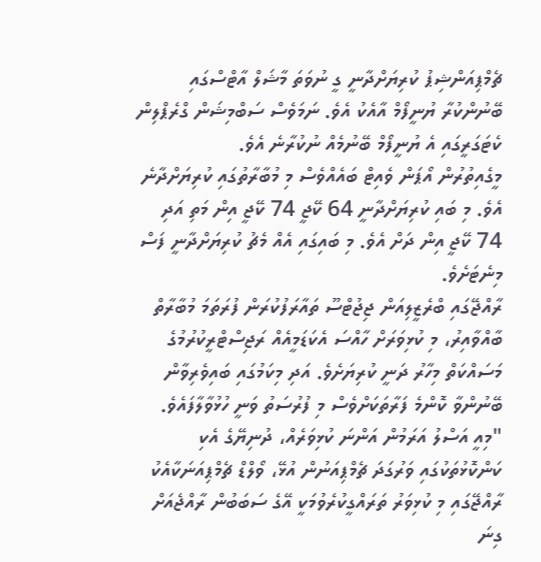ޗެމްޕިއަންޝިޕު ކުރިޔަށްދާނީ ގީ ނުވަތަ މާޝަލް އާޓްސްގައި ބޭނުންކުރާ ޔުނީފޯމް އާއެކު އެވެ. ނަމަވެސް ސަބްމިޝަން ގްރެޕްލިން ކެޓަގަރީގައި އެ ޔުނީފޯމް ބޭނުމެއް ނުކުރާނެ އެވެ.
މީގެއިތުރުން އޯޕަން ވެއިޓް ބައެއްވެސް މި މުބާރާތުގައި ކުރިޔަށްދާނެ އެވެ. މި ބައި ކުރިޔަށްދާނީ 64 ކޭޖީ 74 ކޭޖީ އިން މަތި އަދި 74 ކޭޖީ އިން ދަށް އެވެ. މި ބައިގައި އެއް މެޗު ކުރިޔަށްދާނީ ފަސް މިނެޓަށެވެ.
ރާއްޖޭގައި ބްރެޒީލިއަން ޖިޖުޓްސޫ ތައާރަފުކުރަން ފުރަތަމަ މުބާރާތް ބާއްވާއިރު، މި ކުޅިވަރަށް ހާއްސަ އެކަޑަމީއެއް ރަޖިސްޓްރީކުރުމުގެ މަސައްކަތް މިހާރު ދަނީ ކުރިޔަށެވެ. އަދި މިކަމުގައި ބައިވެރިވާން ބޭނުންވާ ކޮންމެ ފަރާތަކަށްވެސް މި ފުރުސަތު ވަނީ ހުޅުވާލާފައެވެ.
"މިއީ އަސްލު އަރަމުން އަންނަ ކުޅިވަރެއް، ދުނިޔޭގެ އެކި ކަންކޮޅުތަކުގައި ވަރުގަދަ ޗެމްޕިއަނުން އުޅޭ، ވޯލްޑް ޗެމްޕިއަނަކާއެކު ރާއްޖޭގައި މި ކުޅިވަރު ތަރައްގީކުރެވުމަކީ އޭގެ ސަބަބުން ރާއްޖެއަށް ގިނަ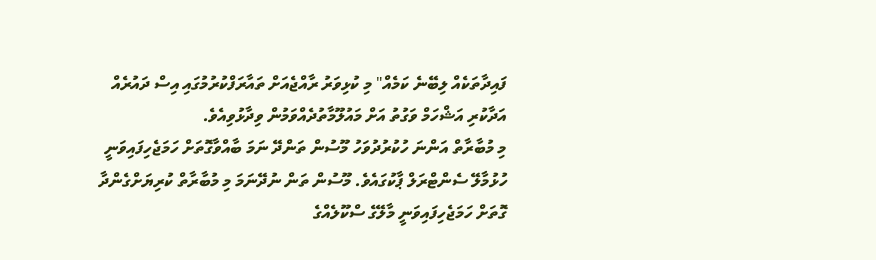ފައިދާތަކެއް ލިބޭނެ ކަމެއް" މި ކުޅިވަރު ރާއްޖެއަށް ތައާރަފްކުރުމުގައި އިސް ދައުރެއް އަދާކުރި އަޝްހަމް ވަގުތު އަށް މައުލޫމާތުދެއްވަމުން ވިދާޅުވިއެވެ.
މި މުބާރާތް އަންނަ ހުކުރުދުވަހު މޫސުން ތަންދޭ ނަމަ ބާއްވާގޮތަށް ހަމަޖެހިފައިވަނީ ހުޅުމާލޭ ސެންޓްރަލް ޕާކުގައެވެ. މޫސުން ތަން ނުދޭނަމަ މި މުބާރާތް ކުރިޔަށްގެންދާ ގޮތަށް ހަމަޖެހިފައިވަނީ މާލޭގެ ސްކޫލެއްގެ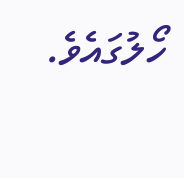ހޯލުގައެވެ.